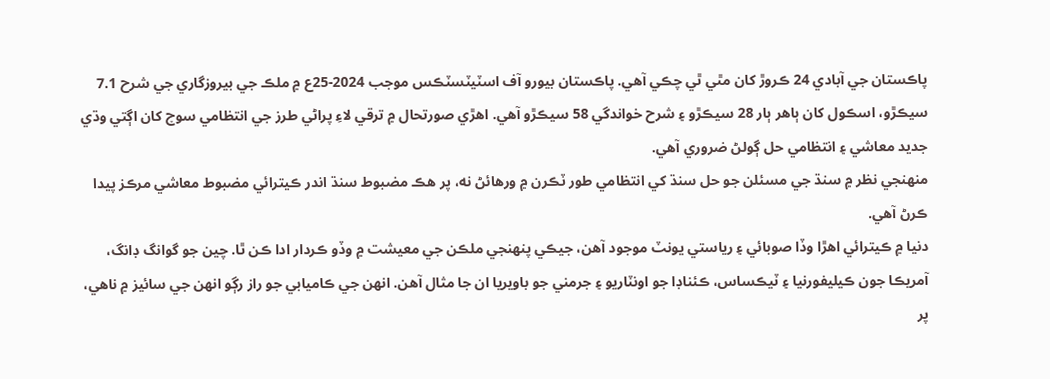پاڪستان جي آبادي 24 ڪروڙ کان مٿي ٿي چڪي آهي. پاڪستان بيورو آف اسٽيٽسٽڪس موجب 2024-25ع ۾ ملڪ جي بيروزگاري جي شرح 7.1 سيڪڙو، اسڪول کان ٻاهر ٻار 28 سيڪڙو ۽ شرح خواندگي 58 سيڪڙو آهي. اهڙي صورتحال ۾ ترقي لاءِ پراڻي طرز جي انتظامي سوچ کان اڳتي وڌي جديد معاشي ۽ انتظامي حل ڳولڻ ضروري آهي.
منهنجي نظر ۾ سنڌ جي مسئلن جو حل سنڌ کي انتظامي طور ٽڪرن ۾ ورهائڻ نه، پر هڪ مضبوط سنڌ اندر ڪيترائي مضبوط معاشي مرڪز پيدا ڪرڻ آهي.
دنيا ۾ ڪيترائي اهڙا وڏا صوبائي ۽ رياستي يونٽ موجود آهن، جيڪي پنهنجي ملڪن جي معيشت ۾ وڏو ڪردار ادا ڪن ٿا. چين جو گوانگ ڊانگ، آمريڪا جون ڪيليفورنيا ۽ ٽيڪساس، ڪئناڊا جو اونٽاريو ۽ جرمني جو باويريا ان جا مثال آهن. انهن جي ڪاميابي جو راز رڳو انهن جي سائيز ۾ ناهي، پر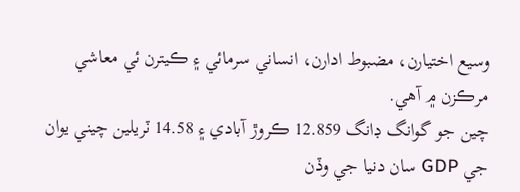وسيع اختيارن، مضبوط ادارن، انساني سرمائي ۽ ڪيترن ئي معاشي مرڪزن ۾ آهي.
چين جو گوانگ ڊانگ 12.859 ڪروڙ آبادي ۽ 14.58 ٽريلين چيني يوان جي GDP سان دنيا جي وڏن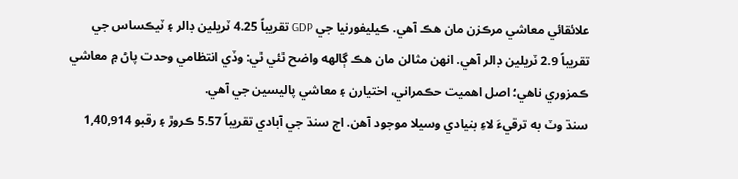علائقائي معاشي مرڪزن مان هڪ آهي. ڪيليفورنيا جي GDP تقريباً 4.25 ٽريلين ڊالر ۽ ٽيڪساس جي تقريباً 2.9 ٽريلين ڊالر آهي. انهن مثالن مان هڪ ڳالهه واضح ٿئي ٿي: وڏي انتظامي وحدت پاڻ ۾ معاشي ڪمزوري ناهي؛ اصل اهميت حڪمراني، اختيارن ۽ معاشي پاليسين جي آهي.
سنڌ وٽ به ترقيءَ لاءِ بنيادي وسيلا موجود آهن. اڄ سنڌ جي آبادي تقريباً 5.57 ڪروڙ ۽ رقبو 1,40,914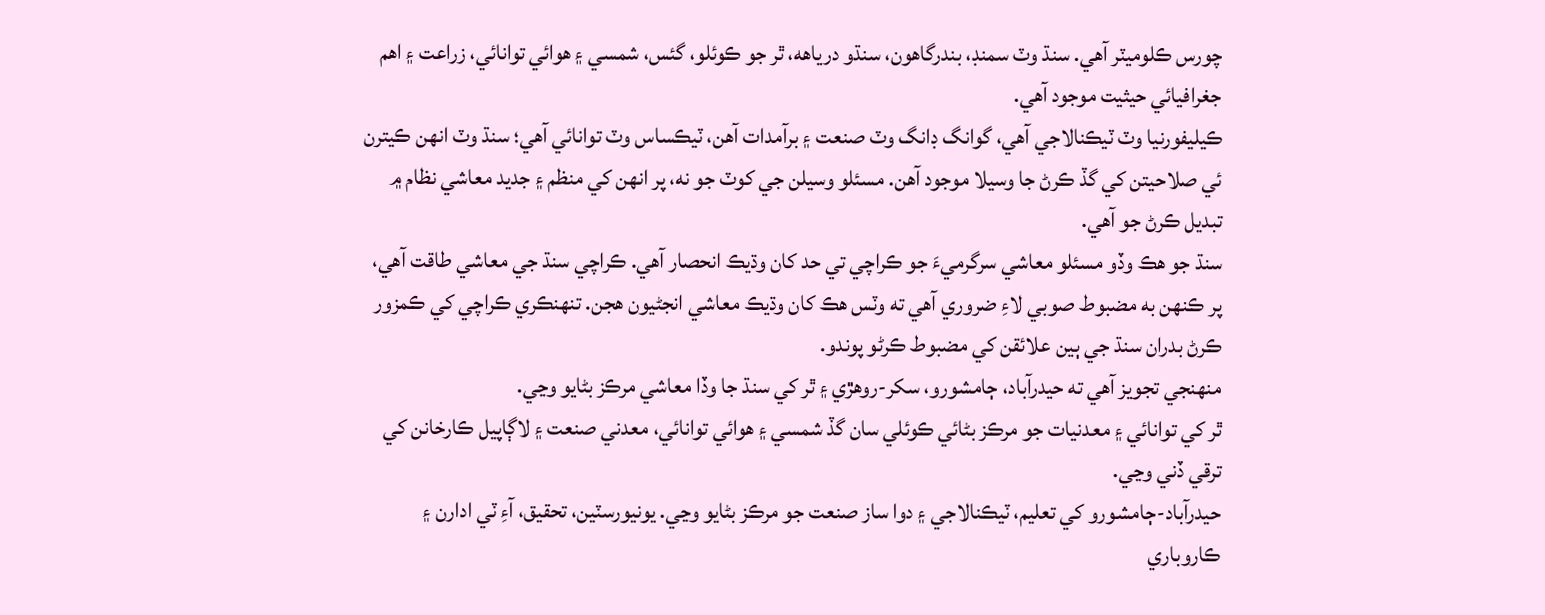چورس ڪلوميٽر آهي. سنڌ وٽ سمنڊ، بندرگاهون، سنڌو درياهه، ٿر جو ڪوئلو، گئس، شمسي ۽ هوائي توانائي، زراعت ۽ اهم جغرافيائي حيثيت موجود آهي.
ڪيليفورنيا وٽ ٽيڪنالاجي آهي، گوانگ ڊانگ وٽ صنعت ۽ برآمدات آهن، ٽيڪساس وٽ توانائي آهي؛ سنڌ وٽ انهن ڪيترن ئي صلاحيتن کي گڏ ڪرڻ جا وسيلا موجود آهن. مسئلو وسيلن جي کوٽ جو نه، پر انهن کي منظم ۽ جديد معاشي نظام ۾ تبديل ڪرڻ جو آهي.
سنڌ جو هڪ وڏو مسئلو معاشي سرگرميءَ جو ڪراچي تي حد کان وڌيڪ انحصار آهي. ڪراچي سنڌ جي معاشي طاقت آهي، پر ڪنهن به مضبوط صوبي لاءِ ضروري آهي ته وٽس هڪ کان وڌيڪ معاشي انجڻيون هجن. تنهنڪري ڪراچي کي ڪمزور ڪرڻ بدران سنڌ جي ٻين علائقن کي مضبوط ڪرڻو پوندو.
منهنجي تجويز آهي ته حيدرآباد، ڄامشورو، سکر-روهڙي ۽ ٿر کي سنڌ جا وڏا معاشي مرڪز بڻايو وڃي.
ٿر کي توانائي ۽ معدنيات جو مرڪز بڻائي ڪوئلي سان گڏ شمسي ۽ هوائي توانائي، معدني صنعت ۽ لاڳاپيل ڪارخانن کي ترقي ڏني وڃي.
حيدرآباد-ڄامشورو کي تعليم، ٽيڪنالاجي ۽ دوا ساز صنعت جو مرڪز بڻايو وڃي. يونيورسٽين، تحقيق، آءِ ٽي ادارن ۽ ڪاروباري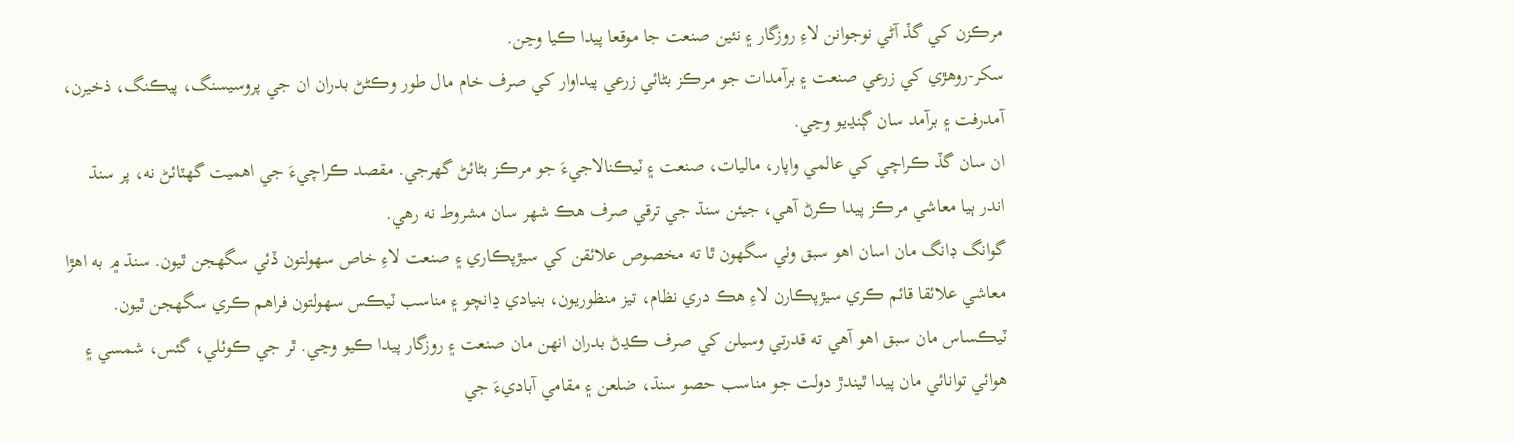مرڪزن کي گڏ آڻي نوجوانن لاءِ روزگار ۽ نئين صنعت جا موقعا پيدا ڪيا وڃن.
سکر-روهڙي کي زرعي صنعت ۽ برآمدات جو مرڪز بڻائي زرعي پيداوار کي صرف خام مال طور وڪڻڻ بدران ان جي پروسيسنگ، پيڪنگ، ذخيرن، آمدرفت ۽ برآمد سان ڳنڍيو وڃي.
ان سان گڏ ڪراچي کي عالمي واپار، ماليات، صنعت ۽ ٽيڪنالاجيءَ جو مرڪز بڻائڻ گهرجي. مقصد ڪراچيءَ جي اهميت گهٽائڻ نه، پر سنڌ اندر ٻيا معاشي مرڪز پيدا ڪرڻ آهي، جيئن سنڌ جي ترقي صرف هڪ شهر سان مشروط نه رهي.
گوانگ ڊانگ مان اسان اهو سبق وٺي سگهون ٿا ته مخصوص علائقن کي سيڙپڪاري ۽ صنعت لاءِ خاص سهولتون ڏئي سگهجن ٿيون. سنڌ ۾ به اهڙا معاشي علائقا قائم ڪري سيڙپڪارن لاءِ هڪ دري نظام، تيز منظوريون، بنيادي ڍانچو ۽ مناسب ٽيڪس سهولتون فراهم ڪري سگهجن ٿيون.
ٽيڪساس مان سبق اهو آهي ته قدرتي وسيلن کي صرف ڪڍڻ بدران انهن مان صنعت ۽ روزگار پيدا ڪيو وڃي. ٿر جي ڪوئلي، گئس، شمسي ۽ هوائي توانائي مان پيدا ٿيندڙ دولت جو مناسب حصو سنڌ، ضلعن ۽ مقامي آباديءَ جي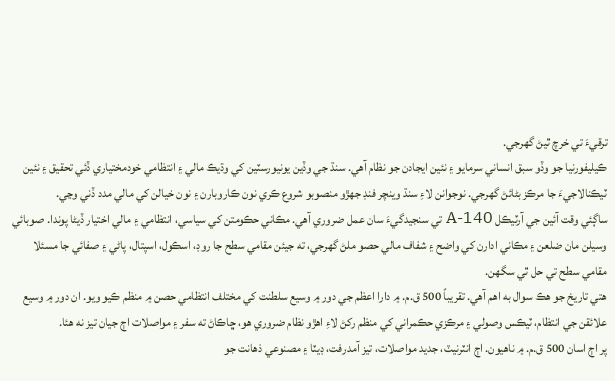ترقيءَ تي خرچ ٿيڻ گهرجي.
ڪيليفورنيا جو وڏو سبق انساني سرمايو ۽ نئين ايجادن جو نظام آهي. سنڌ جي وڏين يونيورسٽين کي وڌيڪ مالي ۽ انتظامي خودمختياري ڏئي تحقيق ۽ نئين ٽيڪنالاجيءَ جا مرڪز بڻائڻ گهرجي. نوجوانن لاءِ سنڌ وينچر فنڊ جهڙو منصوبو شروع ڪري نون ڪاروبارن ۽ نون خيالن کي مالي مدد ڏني وڃي.
ساڳئي وقت آئين جي آرٽيڪل 140-A تي سنجيدگيءَ سان عمل ضروري آهي. مڪاني حڪومتن کي سياسي، انتظامي ۽ مالي اختيار ڏيڻا پوندا. صوبائي وسيلن مان ضلعن ۽ مڪاني ادارن کي واضح ۽ شفاف مالي حصو ملڻ گهرجي، ته جيئن مقامي سطح جا روڊ، اسڪول، اسپتال، پاڻي ۽ صفائي جا مسئلا مقامي سطح تي حل ٿي سگهن.
هتي تاريخ جو هڪ سوال به اهم آهي. تقريباً 500 ق.م. ۾ دارا اعظم جي دور ۾ وسيع سلطنت کي مختلف انتظامي حصن ۾ منظم ڪيو ويو. ان دور ۾ وسيع علائقن جي انتظام، ٽيڪس وصولي ۽ مرڪزي حڪمراني کي منظم رکڻ لاءِ اهڙو نظام ضروري هو، ڇاڪاڻ ته سفر ۽ مواصلات اڄ جيان تيز نه هئا.
پر اڄ اسان 500 ق.م. ۾ ناهيون. اڄ انٽرنيٽ، جديد مواصلات، تيز آمدرفت، ڊيٽا ۽ مصنوعي ذهانت جو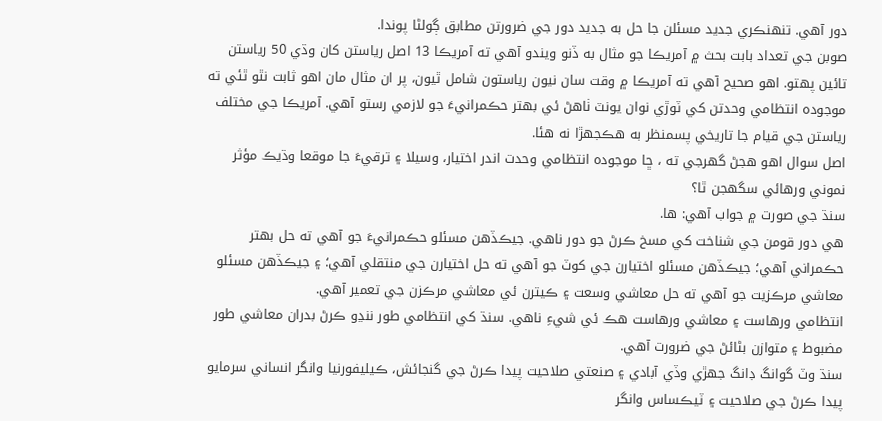دور آهي. تنهنڪري جديد مسئلن جا حل به جديد دور جي ضرورتن مطابق ڳولڻا پوندا.
صوبن جي تعداد بابت بحث ۾ آمريڪا جو مثال به ڏنو ويندو آهي ته آمريڪا 13 اصل رياستن کان وڌي 50 رياستن تائين پهتو. اهو صحيح آهي ته آمريڪا ۾ وقت سان نيون رياستون شامل ٿيون، پر ان مثال مان اهو ثابت نٿو ٿئي ته موجوده انتظامي وحدتن کي ٽوڙي نوان يونٽ ٺاهڻ ئي بهتر حڪمرانيءَ جو لازمي رستو آهي. آمريڪا جي مختلف رياستن جي قيام جا تاريخي پسمنظر به هڪجهڙا نه هئا.
اصل سوال اهو هجڻ گهرجي ته ، ڇا موجوده انتظامي وحدت اندر اختيار، وسيلا ۽ ترقيءَ جا موقعا وڌيڪ مؤثر نموني ورهائي سگهجن ٿا؟
سنڌ جي صورت ۾ جواب آهي: ها.
هي دور قومن جي شناخت کي مسخ ڪرڻ جو دور ناهي. جيڪڏهن مسئلو حڪمرانيءَ جو آهي ته حل بهتر حڪمراني آهي؛ جيڪڏهن مسئلو اختيارن جي کوٽ جو آهي ته حل اختيارن جي منتقلي آهي؛ ۽ جيڪڏهن مسئلو معاشي مرڪزيت جو آهي ته حل معاشي وسعت ۽ ڪيترن ئي معاشي مرڪزن جي تعمير آهي.
انتظامي ورهاست ۽ معاشي ورهاست هڪ ئي شيءِ ناهي. سنڌ کي انتظامي طور ننڍو ڪرڻ بدران معاشي طور مضبوط ۽ متوازن بڻائڻ جي ضرورت آهي.
سنڌ وٽ گوانگ ڊانگ جهڙي وڏي آبادي ۽ صنعتي صلاحيت پيدا ڪرڻ جي گنجائش، ڪيليفورنيا وانگر انساني سرمايو پيدا ڪرڻ جي صلاحيت ۽ ٽيڪساس وانگر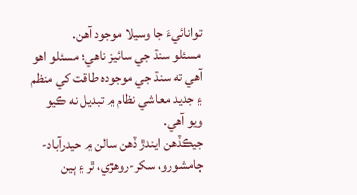توانائيءَ جا وسيلا موجود آهن.
مسئلو سنڌ جي سائيز ناهي؛ مسئلو اهو آهي ته سنڌ جي موجوده طاقت کي منظم ۽ جديد معاشي نظام ۾ تبديل نه ڪيو ويو آهي.
جيڪڏهن ايندڙ ڏهن سالن ۾ حيدرآباد-ڄامشورو، سکر-روهڙي، ٿر ۽ ٻين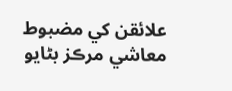علائقن کي مضبوط معاشي مرڪز بڻايو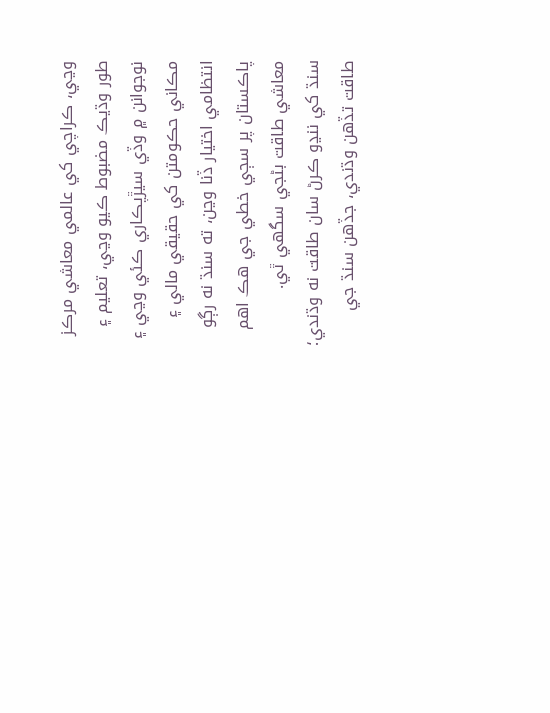وڃي، ڪراچي کي عالمي معاشي مرڪز طور وڌيڪ مضبوط ڪيو وڃي، تعليم ۽ نوجوانن ۾ وڏي سيڙپڪاري ڪئي وڃي ۽ مڪاني حڪومتن کي حقيقي مالي ۽ انتظامي اختيار ڏنا وڃن، ته سنڌ نه رڳو پاڪستان پر سڄي خطي جي هڪ اهم معاشي طاقت بڻجي سگهي ٿي.
سنڌ کي ننڍو ڪرڻ سان طاقت نه وڌندي؛ طاقت تڏهن وڌندي، جڏهن سنڌ جي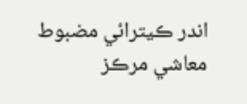اندر ڪيترائي مضبوط معاشي مرڪز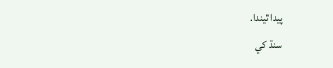پيدا ٿيندا.
سنڌ کي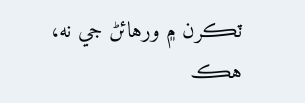ٽڪرن ۾ ورهائڻ جي نه، هڪ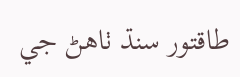طاقتور سنڌ ٺاهڻ جي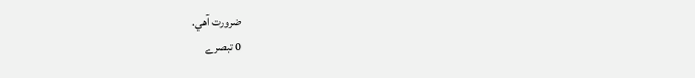ضرورت آهي.
0 تبصرے